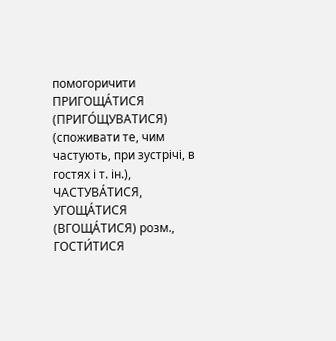помогоричити
ПРИГОЩА́ТИСЯ (ПРИГО́ЩУВАТИСЯ) (споживати те, чим частують, при зустрічі, в гостях і т. ін.), ЧАСТУВА́ТИСЯ, УГОЩА́ТИСЯ (ВГОЩА́ТИСЯ) розм., ГОСТИ́ТИСЯ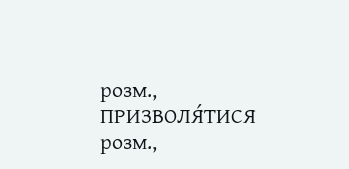розм., ПРИЗВОЛЯ́ТИСЯ розм.,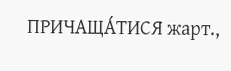ПРИЧАЩА́ТИСЯ жарт.,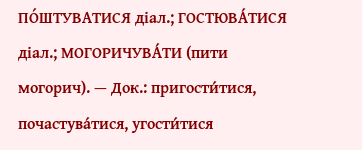ПО́ШТУВАТИСЯ діал.; ГОСТЮВА́ТИСЯ діал.; МОГОРИЧУВА́ТИ (пити могорич). — Док.: пригости́тися, почастува́тися, угости́тися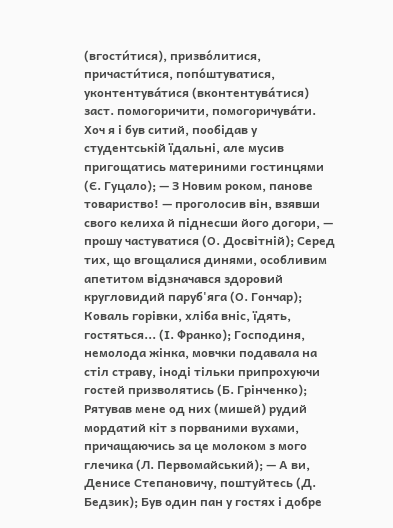(вгости́тися), призво́литися, причасти́тися, попо́штуватися, уконтентува́тися (вконтентува́тися) заст. помогоричити, помогоричува́ти. Хоч я і був ситий, пообідав у студентській їдальні, але мусив пригощатись материними гостинцями (Є. Гуцало); — З Новим роком, панове товариство! — проголосив він, взявши свого келиха й піднесши його догори, — прошу частуватися (О. Досвітній); Серед тих, що вгощалися динями, особливим апетитом відзначався здоровий кругловидий паруб'яга (О. Гончар); Коваль горівки, хліба вніс, їдять, гостяться... (І. Франко); Господиня, немолода жінка, мовчки подавала на стіл страву, іноді тільки припрохуючи гостей призволятись (Б. Грінченко); Рятував мене од них (мишей) рудий мордатий кіт з порваними вухами, причащаючись за це молоком з мого глечика (Л. Первомайський); — А ви, Денисе Степановичу, поштуйтесь (Д. Бедзик); Був один пан у гостях і добре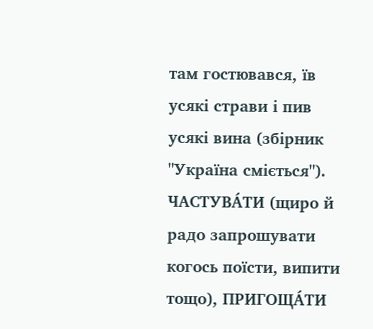там гостювався, їв усякі страви і пив усякі вина (збірник "Україна сміється").
ЧАСТУВА́ТИ (щиро й радо запрошувати когось поїсти, випити тощо), ПРИГОЩА́ТИ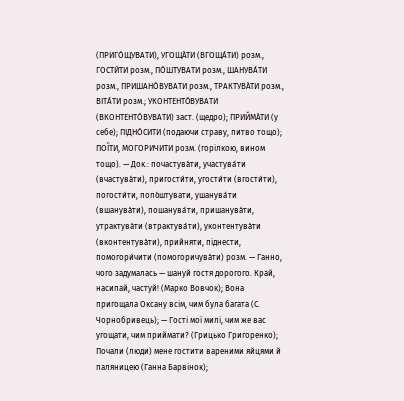(ПРИГО́ЩУВАТИ), УГОЩА́ТИ (ВГОЩА́ТИ) розм., ГОСТИ́ТИ розм., ПО́ШТУВАТИ розм., ШАНУВА́ТИ розм., ПРИШАНО́ВУВАТИ розм., ТРАКТУВА́ТИ розм., ВІТА́ТИ розм.; УКОНТЕНТО́ВУВАТИ (ВКОНТЕНТО́ВУВАТИ) заст. (щедро); ПРИЙМА́ТИ (у себе); ПІДНО́СИТИ (подаючи страву, питво тощо); ПОЇ́ТИ, МОГОРИЧИТИ розм. (горілкою, вином тощо). — Док.: почастува́ти, участува́ти (вчастува́ти), пригости́ти, угости́ти (вгости́ти), погости́ти, попо́штувати, ушанува́ти (вшанува́ти), пошанува́ти, пришанува́ти, утрактува́ти (втрактува́ти), уконтентува́ти (вконтентува́ти), прийняти, піднести, помогори́чити (помогоричува́ти) розм. — Ганно, чого задумалась — шануй гостя дорогого. Край, насипай, частуй! (Марко Вовчок); Вона пригощала Оксану всім, чим була багата (С. Чорнобривець); — Гості мої милі, чим же вас угощати, чим приймати? (Грицько Григоренко); Почали (люди) мене гостити вареними яйцями й паляницею (Ганна Барвінок);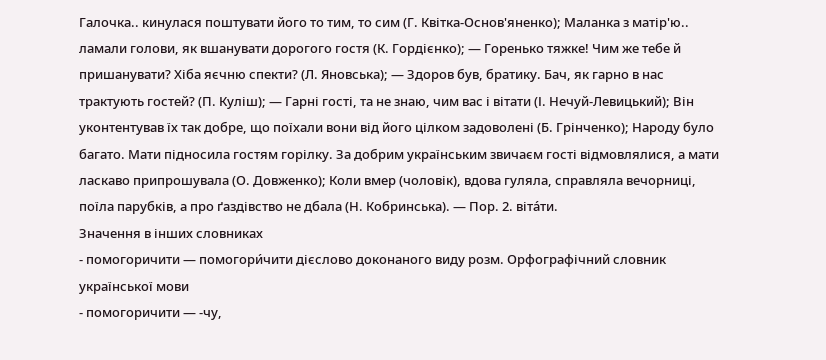Галочка.. кинулася поштувати його то тим, то сим (Г. Квітка-Основ'яненко); Маланка з матір'ю.. ламали голови, як вшанувати дорогого гостя (К. Гордієнко); — Горенько тяжке! Чим же тебе й пришанувати? Хіба яєчню спекти? (Л. Яновська); — Здоров був, братику. Бач, як гарно в нас трактують гостей? (П. Куліш); — Гарні гості, та не знаю, чим вас і вітати (І. Нечуй-Левицький); Він уконтентував їх так добре, що поїхали вони від його цілком задоволені (Б. Грінченко); Народу було багато. Мати підносила гостям горілку. За добрим українським звичаєм гості відмовлялися, а мати ласкаво припрошувала (О. Довженко); Коли вмер (чоловік), вдова гуляла, справляла вечорниці, поїла парубків, а про ґаздівство не дбала (Н. Кобринська). — Пор. 2. віта́ти.
Значення в інших словниках
- помогоричити — помогори́чити дієслово доконаного виду розм. Орфографічний словник української мови
- помогоричити — -чу,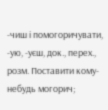-чиш і помогоричувати, -ую, -уєш, док., перех., розм. Поставити кому-небудь могорич;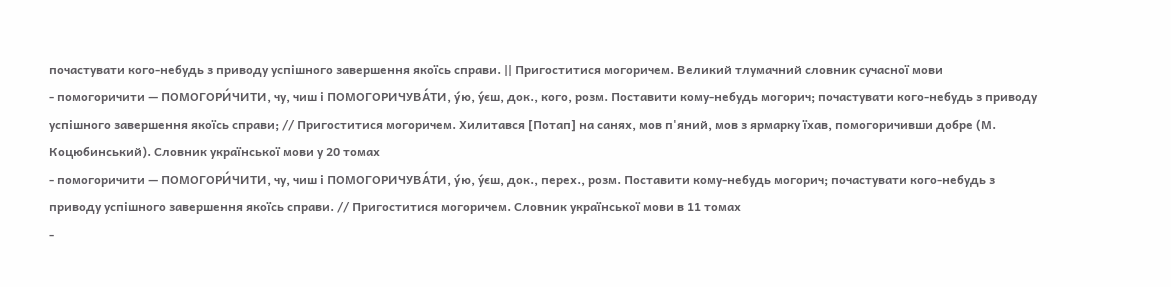почастувати кого-небудь з приводу успішного завершення якоїсь справи. || Пригоститися могоричем. Великий тлумачний словник сучасної мови
- помогоричити — ПОМОГОРИ́ЧИТИ, чу, чиш і ПОМОГОРИЧУВА́ТИ, у́ю, у́єш, док., кого, розм. Поставити кому-небудь могорич; почастувати кого-небудь з приводу успішного завершення якоїсь справи; // Пригоститися могоричем. Хилитався [Потап] на санях, мов п'яний, мов з ярмарку їхав, помогоричивши добре (М. Коцюбинський). Словник української мови у 20 томах
- помогоричити — ПОМОГОРИ́ЧИТИ, чу, чиш і ПОМОГОРИЧУВА́ТИ, у́ю, у́єш, док., перех., розм. Поставити кому-небудь могорич; почастувати кого-небудь з приводу успішного завершення якоїсь справи. // Пригоститися могоричем. Словник української мови в 11 томах
-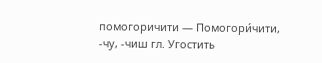помогоричити — Помогори́чити, -чу, -чиш гл. Угостить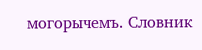могорычемъ. Словник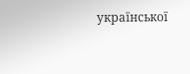української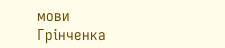мови Грінченка